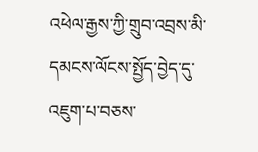འཕེལ་རྒྱས་ཀྱི་གྲུབ་འབྲས་མི་དམངས་ལོངས་སྤྱོད་བྱེད་དུ་འཇུག་པ་བཅས་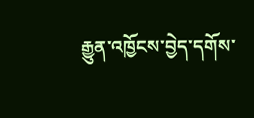རྒྱུན་འཁྱོངས་བྱེད་དགོས་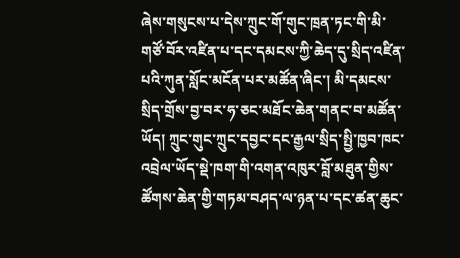ཞེས་གསུངས་པ་དེས་ཀྲུང་གོ་གུང་ཁྲན་ཏང་གི་མི་གཙོ་བོར་འཛིན་པ་དང་དམངས་ཀྱི་ཆེད་དུ་སྲིད་འཛིན་པའི་ཀུན་སློང་མངོན་པར་མཚོན་ཞིང་། མི་དམངས་སྲིད་གྲོས་བྱ་བར་ཧ་ཅང་མཐོང་ཆེན་གནང་བ་མཚོན་ཡོད། ཀྲུང་གུང་ཀྲུང་དབྱང་དང་རྒྱལ་སྲིད་སྤྱི་ཁྱབ་ཁང་འབྲེལ་ཡོད་སྡེ་ཁག་གི་འགན་འཁུར་བློ་མཐུན་གྱིས་ཚོགས་ཆེན་གྱི་གཏམ་བཤད་ལ་ཉན་པ་དང་ཚན་ཆུང་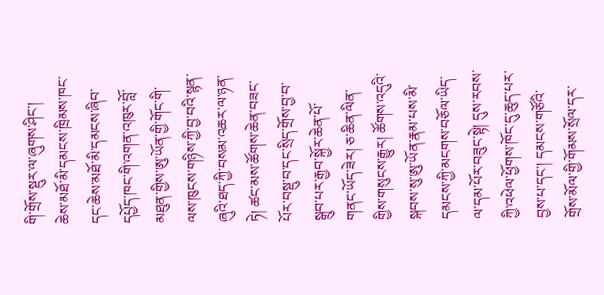གི་གྲོས་སྡུར་ལ་ཞུགས་ཤིང་། ཆེས་མཐོ་མི་དམངས་ཁྲིམས་ཁང་དང་ཆེས་མཐོ་མི་དམངས་ཞིབ་དཔྱོད་ཁང་གི་འགན་འཁུར་བློ་མཐུན་གྱིས་ཨུ་ཡོན་གྱི་གོང་གི་ལས་ཁུངས་གཉིས་ཀྱི་བྱ་བའི་སྙན་ཞུའི་ཐད་ཀྱི་བསམ་འཆར་ལ་ཉན་ཏེ། ཚང་མས་ཚོགས་ཆེན་བཟང་པོར་བསྡུ་བ་དང་སྲིད་གྲོས་བྱ་བ་སྒྲུབ་པར་རྒྱབ་སྐྱོར་ཆེན་པོ་གནང་ཡོད་ཟེར། ཅ་ཆིན་ལིན་གྱིས་གསུངས་རྒྱུར། ཚོགས་འདུའི་སྐབས་སུ་ཨུ་ཡོན་རྣམ་པས་མི་དམངས་ཀྱི་མངགས་བཅོལ་ཡིད་ལ་དམ་པོར་བཟུང་སྟེ། དུས་རབས་ཀྱི་འཕེལ་ཕྱོགས་ཁོང་དུ་ཆུད་པར་བྱས་པ་དང་། དམངས་གཙོའི་གྲོས་མོལ་གྱི་གོམས་སྲོལ་དར་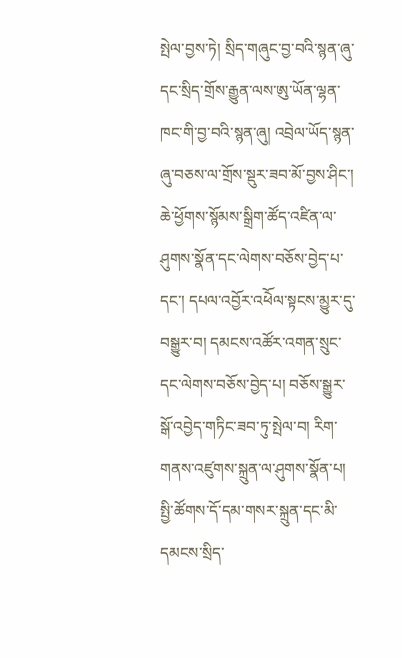སྤེལ་བྱས་ཏེ། སྲིད་གཞུང་བྱ་བའི་སྙན་ཞུ་དང་སྲིད་གྲོས་རྒྱུན་ལས་ཨུ་ཡོན་ལྷན་ཁང་གི་བྱ་བའི་སྙན་ཞུ། འབྲེལ་ཡོད་སྙན་ཞུ་བཅས་ལ་གྲོས་སྡུར་ཟབ་མོ་བྱས་ཤིང་། ཆེ་ཕྱོགས་སྙོམས་སྒྲིག་ཚོད་འཛིན་ལ་ཤུགས་སྣོན་དང་ལེགས་བཅོས་བྱེད་པ་དང་། དཔལ་འབྱོར་འཕེོལ་སྟངས་མྱུར་དུ་བསྒྱུར་བ། དམངས་འཚོར་འགན་སྲུང་དང་ལེགས་བཅོས་བྱེད་པ། བཅོས་སྒྱུར་སྒོ་འབྱེད་གཏིང་ཟབ་ཏུ་སྤེལ་བ། རིག་གནས་འཛུགས་སྐྲུན་ལ་ཤུགས་སྣོན་པ། སྤྱི་ཚོགས་དོ་དམ་གསར་སྐྲུན་དང་མི་དམངས་སྲིད་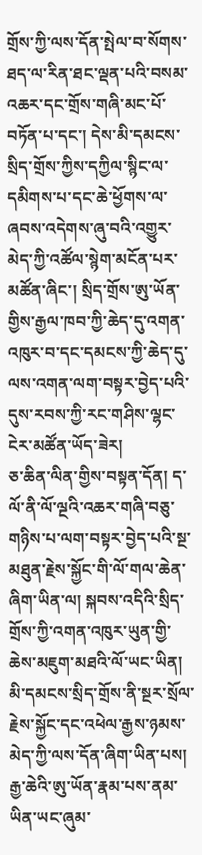གྲོས་ཀྱི་ལས་དོན་སྤེལ་བ་སོགས་ཐད་ལ་རིན་ཐང་ལྡན་པའི་བསམ་འཆར་དང་གྲོས་གཞི་མང་པོ་བཏོན་པ་དང་། དེས་མི་དམངས་སྲིད་གྲོས་ཀྱིས་དཀྱིལ་སྙིང་ལ་དམིགས་པ་དང་ཆེ་ཕྱོགས་ལ་ཞབས་འདེགས་ཞུ་བའི་འགྱུར་མེད་ཀྱི་འཚོལ་སྙེག་མངོན་པར་མཚོན་ཞིང་། སྲིད་གྲོས་ཨུ་ཡོན་གྱིས་རྒྱལ་ཁབ་ཀྱི་ཆེད་དུ་འགན་འཁུར་བ་དང་དམངས་ཀྱི་ཆེད་དུ་ལས་འགན་ལག་བསྟར་བྱེད་པའི་དུས་རབས་ཀྱི་རང་གཤིས་ལྷང་ངེར་མཚོན་ཡོད་ཟེར།
ཅ་ཆིན་ལིན་གྱིས་བསྟན་དོན། ད་ལོ་ནི་ལོ་ལྔའི་འཆར་གཞི་བཅུ་གཉིས་པ་ལག་བསྟར་བྱེད་པའི་སྔ་མཐུན་རྗེས་སྐྱོང་གི་ལོ་གལ་ཆེན་ཞིག་ཡིན་ལ། སྐབས་འདིའི་སྲིད་གྲོས་ཀྱི་འགན་འཁུར་ཡུན་གྱི་ཆེས་མཇུག་མཐའི་ལོ་ཡང་ཡིན། མི་དམངས་སྲིད་གྲོས་ནི་སྔར་སྲོལ་རྗེས་སྐྱོང་དང་འཕེལ་རྒྱས་ཉམས་མེད་ཀྱི་ལས་དོན་ཞིག་ཡིན་པས། རྒྱ་ཆེའི་ཨུ་ཡོན་རྣམ་པས་ནམ་ཡིན་ཡང་ཞུམ་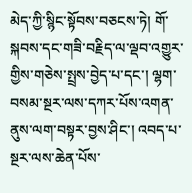མེད་ཀྱི་སྙིང་སྟོབས་བཅངས་ཏེ། གོ་སྐབས་དང་གཟི་བརྗིད་ལ་ལྡབ་འགྱུར་གྱིས་གཅེས་སྤྲས་བྱེད་པ་དང་། ལྷག་བསམ་སྔར་ལས་དཀར་པོས་འགན་ནུས་ལག་བསྟར་བྱས་ཤིང་། འབད་པ་སྔར་ལས་ཆེན་པོས་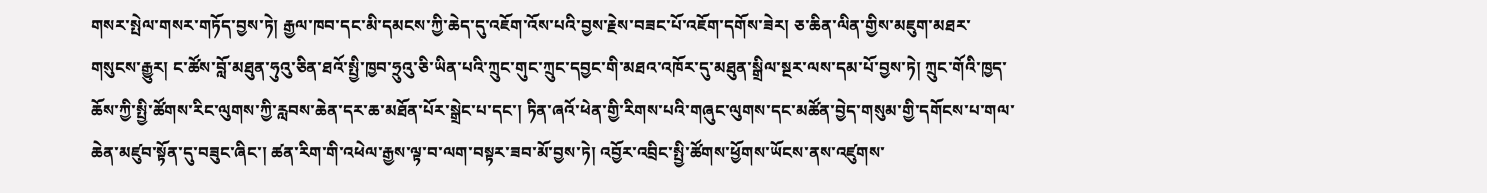གསར་སྤེལ་གསར་གཏོད་བྱས་ཏེ། རྒྱལ་ཁབ་དང་མི་དམངས་ཀྱི་ཆེད་དུ་འཇོག་འོས་པའི་བྱས་རྗེས་བཟང་པོ་འཇོག་དགོས་ཟེར། ཅ་ཆིན་ལིན་གྱིས་མཇུག་མཐར་གསུངས་རྒྱུར། ང་ཚོས་བློ་མཐུན་ཧུའུ་ཅིན་ཐའོ་སྤྱི་ཁྱབ་ཧྲུའུ་ཅི་ཡིན་པའི་ཀྲུང་གུང་ཀྲུང་དབྱང་གི་མཐའ་འཁོར་དུ་མཐུན་སྒྲིལ་སྔར་ལས་དམ་པོ་བྱས་ཏེ། ཀྲུང་གོའི་ཁྱད་ཆོས་ཀྱི་སྤྱི་ཚོགས་རིང་ལུགས་ཀྱི་རླབས་ཆེན་དར་ཆ་མཐོན་པོར་སྒྲེང་པ་དང་། ཏིན་ཞའོ་ཕེན་གྱི་རིགས་པའི་གཞུང་ལུགས་དང་མཚོན་བྱེད་གསུམ་གྱི་དགོངས་པ་གལ་ཆེན་མཛུབ་སྟོན་དུ་བཟུང་ཞིང་། ཚན་རིག་གི་འཕེལ་རྒྱས་ལྟ་བ་ལག་བསྟར་ཟབ་མོ་བྱས་ཏེ། འབྱོར་འབྲིང་སྤྱི་ཚོགས་ཕྱོགས་ཡོངས་ནས་འཛུགས་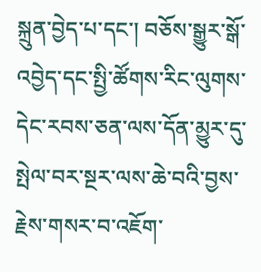སྐྲུན་བྱེད་པ་དང་། བཅོས་སྒྱུར་སྒོ་འབྱེད་དང་སྤྱི་ཚོགས་རིང་ལུགས་དེང་རབས་ཅན་ལས་དོན་མྱུར་དུ་སྤེལ་བར་སྔར་ལས་ཆེ་བའི་བྱས་རྗེས་གསར་བ་འཇོག་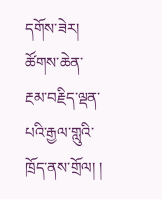དགོས་ཟེར། ཚོགས་ཆེན་རྔམ་བརྗིད་ལྡན་པའི་རྒྱལ་གླུའི་ཁྲོད་ནས་གྲོལ། །